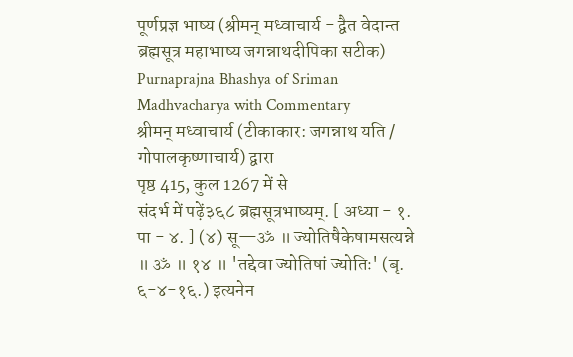पूर्णप्रज्ञ भाष्य (श्रीमन् मध्वाचार्य - द्वैत वेदान्त ब्रह्मसूत्र महाभाष्य जगन्नाथदीपिका सटीक)
Purnaprajna Bhashya of Sriman Madhvacharya with Commentary
श्रीमन् मध्वाचार्य (टीकाकार: जगन्नाथ यति / गोपालकृष्णाचार्य) द्वारा
पृष्ठ 415, कुल 1267 में से
संदर्भ में पढ़ें३६८ ब्रह्मसूत्रभाष्यम्. [ अध्या - १. पा - ४. ] (४) सू—ॐ ॥ ज्योतिषैकेषामसत्यन्ने ॥ ॐ ॥ १४ ॥ 'तद्देवा ज्योतिषां ज्योतिः' (बृ. ६-४-१६.) इत्यनेन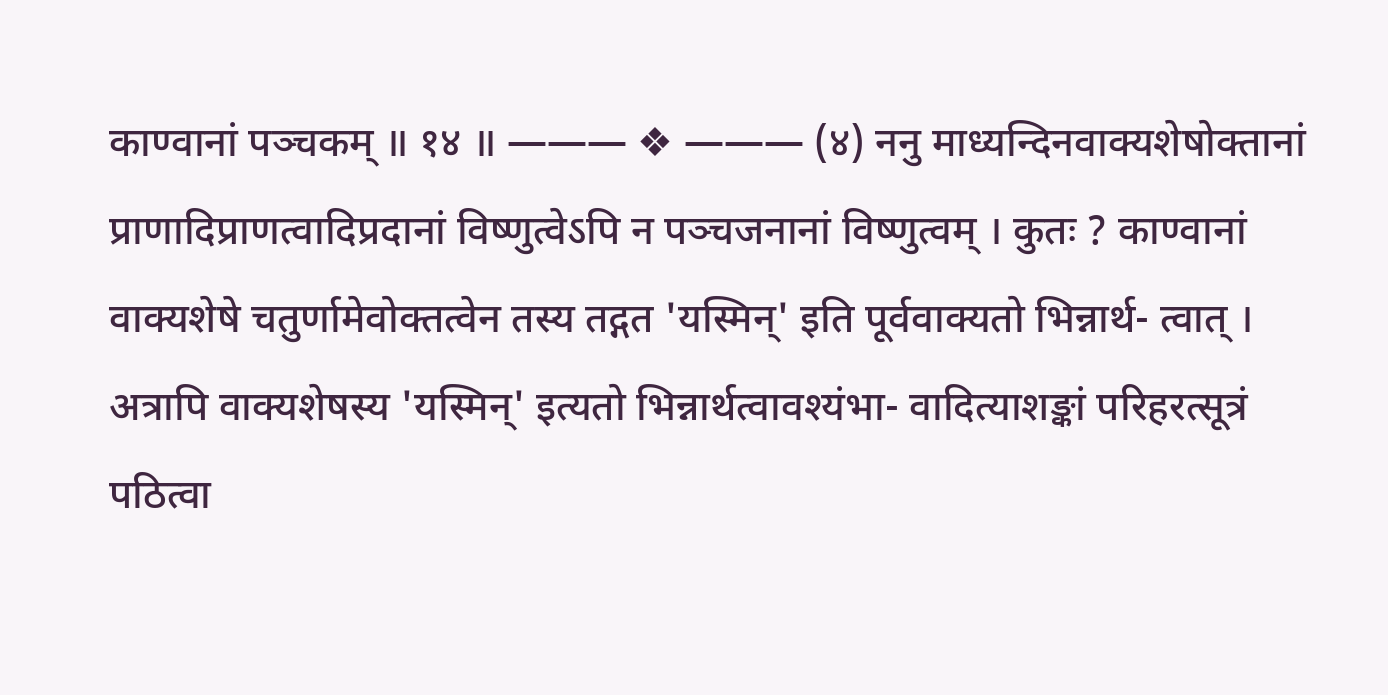काण्वानां पञ्चकम् ॥ १४ ॥ ——— ❖ ——— (४) ननु माध्यन्दिनवाक्यशेषोक्तानां प्राणादिप्राणत्वादिप्रदानां विष्णुत्वेऽपि न पञ्चजनानां विष्णुत्वम् । कुतः ? काण्वानां वाक्यशेषे चतुर्णामेवोक्तत्वेन तस्य तद्गत 'यस्मिन्' इति पूर्ववाक्यतो भिन्नार्थ- त्वात् । अत्रापि वाक्यशेषस्य 'यस्मिन्' इत्यतो भिन्नार्थत्वावश्यंभा- वादित्याशङ्कां परिहरत्सूत्रं पठित्वा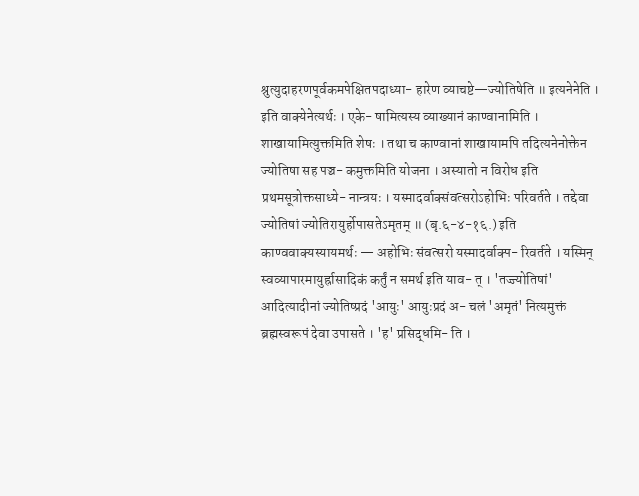श्रुत्युदाहरणपूर्वकमपेक्षितपदाध्या- हारेण व्याचष्टे—ज्योतिषेति ॥ इत्यनेनेति । इति वाक्येनेत्यर्थः । एके- षामित्यस्य व्याख्यानं काण्वानामिति । शाखायामित्युक्तमिति शेषः । तथा च काण्वानां शाखायामपि तदित्यनेनोक्तेन ज्योतिषा सह पञ्च- कमुक्तमिति योजना । अस्यातो न विरोध इति प्रथमसूत्रोक्तसाध्ये- नान्त्रयः । यस्मादर्वाक्संवत्सरोऽहोभिः परिवर्तते । तद्देवा ज्योतिषां ज्योतिरायुर्होपासतेऽमृतम् ॥ (बृ.६-४-१६.) इति काण्ववाक्यस्यायमर्थः — अहोभिः संवत्सरो यस्मादर्वाक्प- रिवर्तते । यस्मिन् स्वव्यापारमायुर्ह्रासादिकं कर्तुं न समर्थ इति याव- त् । 'तज्ज्योतिषां' आदित्यादीनां ज्योतिष्प्रदं 'आयुः' आयुःप्रदं अ- चलं 'अमृतं' नित्यमुक्तं ब्रह्मस्वरूपं देवा उपासते । 'ह' प्रसिद्धमि- ति ।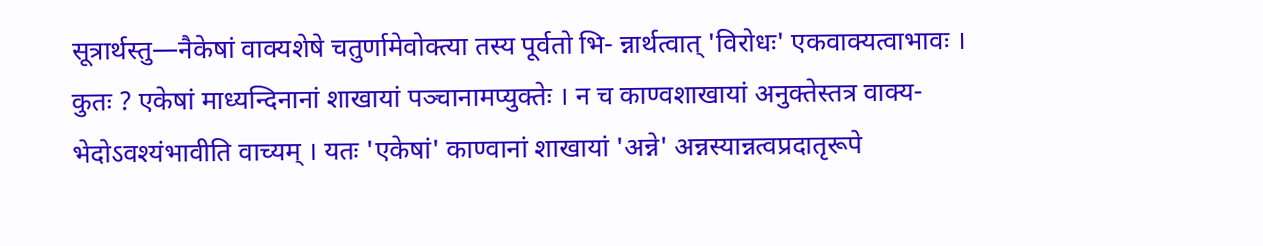सूत्रार्थस्तु—नैकेषां वाक्यशेषे चतुर्णामेवोक्त्या तस्य पूर्वतो भि- न्नार्थत्वात् 'विरोधः' एकवाक्यत्वाभावः । कुतः ? एकेषां माध्यन्दिनानां शाखायां पञ्चानामप्युक्तेः । न च काण्वशाखायां अनुक्तेस्तत्र वाक्य- भेदोऽवश्यंभावीति वाच्यम् । यतः 'एकेषां' काण्वानां शाखायां 'अन्ने' अन्नस्यान्नत्वप्रदातृरूपे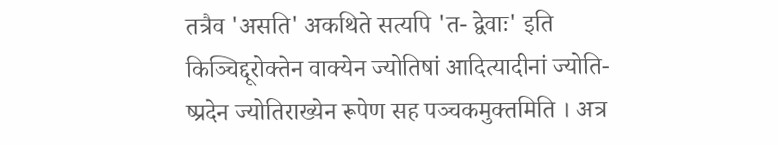तत्रैव 'असति' अकथिते सत्यपि 'त- द्वेवाः' इति किञ्चिद्दूरोक्तेन वाक्येन ज्योतिषां आदित्यादीनां ज्योति- ष्प्रदेन ज्योतिराख्येन रूपेण सह पञ्चकमुक्तमिति । अत्र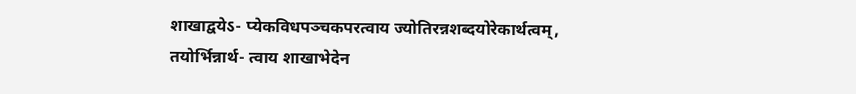शाखाद्वयेऽ- प्येकविधपञ्चकपरत्वाय ज्योतिरन्नशब्दयोरेकार्थत्वम्, तयोर्भिन्नार्थ- त्वाय शाखाभेदेन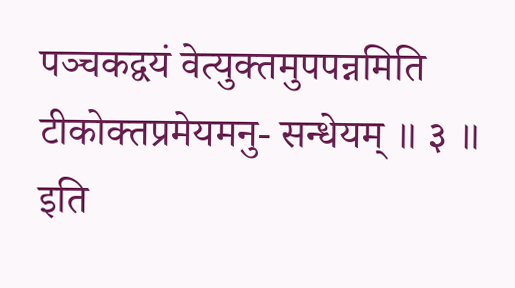पञ्चकद्वयं वेत्युक्तमुपपन्नमिति टीकोक्तप्रमेयमनु- सन्धेयम् ॥ ३ ॥ इति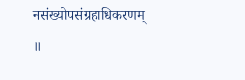नसंख्योपसंग्रहाधिकरणम् ॥